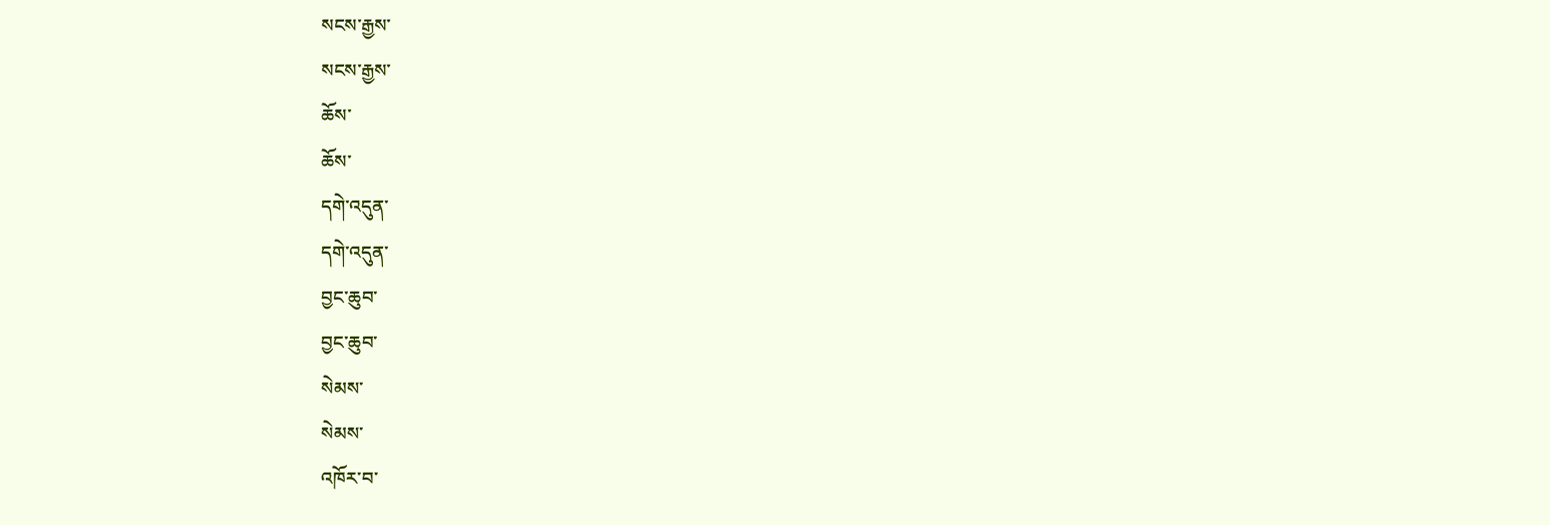སངས་རྒྱས་
སངས་རྒྱས་
ཆོས་
ཆོས་
དགེ་འདུན་
དགེ་འདུན་
བྱང་ཆུབ་
བྱང་ཆུབ་
སེམས་
སེམས་
འཁོར་བ་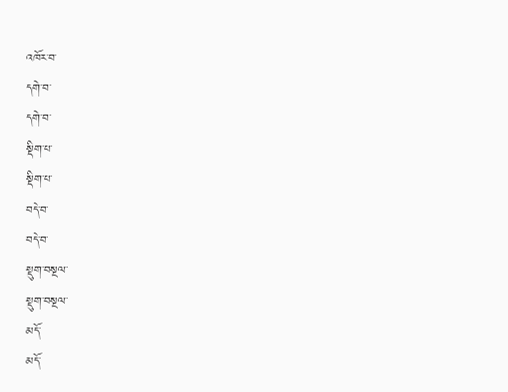འཁོར་བ་
དགེ་བ་
དགེ་བ་
སྡིག་པ་
སྡིག་པ་
བདེ་བ་
བདེ་བ་
སྡུག་བསྔལ་
སྡུག་བསྔལ་
མདོ་
མདོ་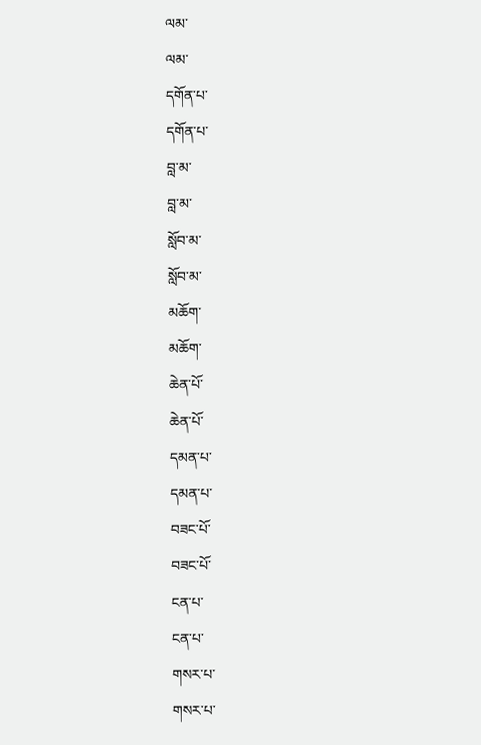ལམ་
ལམ་
དགོན་པ་
དགོན་པ་
བླ་མ་
བླ་མ་
སློབ་མ་
སློབ་མ་
མཆོག་
མཆོག་
ཆེན་པོ་
ཆེན་པོ་
དམན་པ་
དམན་པ་
བཟང་པོ་
བཟང་པོ་
ངན་པ་
ངན་པ་
གསར་པ་
གསར་པ་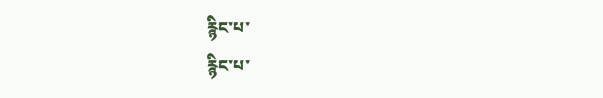རྙིང་པ་
རྙིང་པ་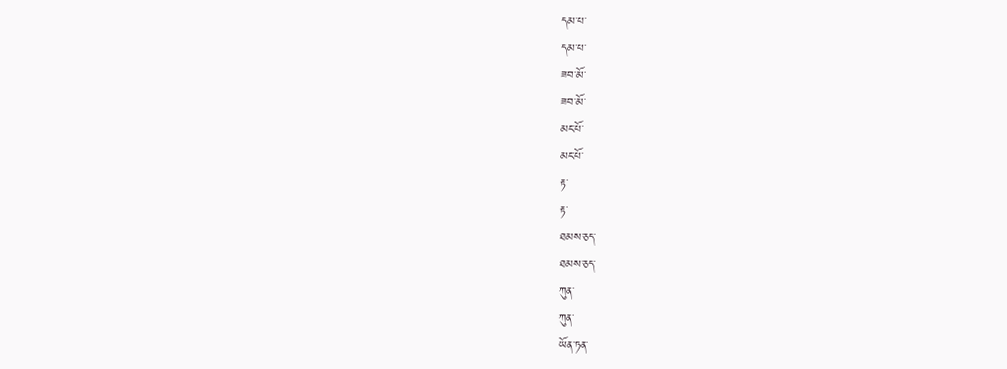དམ་པ་
དམ་པ་
ཟབ་མོ་
ཟབ་མོ་
མང་པོ་
མང་པོ་
རྟ་
རྟ་
ཐམས་ཅད་
ཐམས་ཅད་
ཀུན་
ཀུན་
ཡོན་ཏན་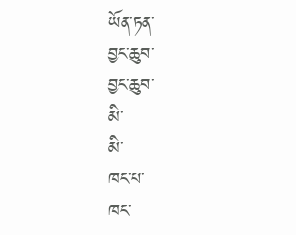ཡོན་ཏན་
བྱང་ཆུབ་
བྱང་ཆུབ་
མི་
མི་
ཁང་པ་
ཁང་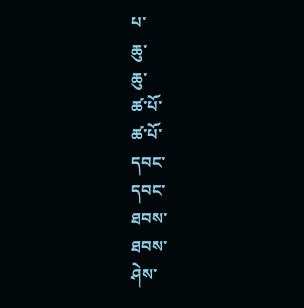པ་
ཆུ་
ཆུ་
ཚ་པོ་
ཚ་པོ་
དབང་
དབང་
ཐབས་
ཐབས་
ཤེས་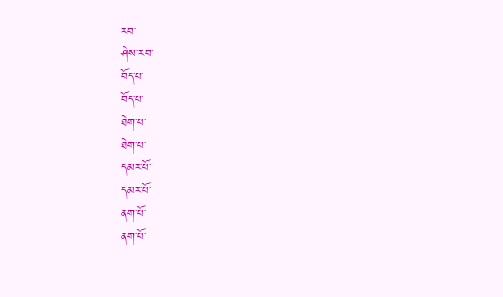རབ་
ཤེས་རབ་
བོད་པ་
བོད་པ་
ཐེག་པ་
ཐེག་པ་
དམར་པོ་
དམར་པོ་
ནག་པོ་
ནག་པོ་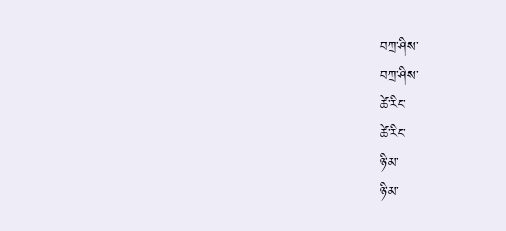བཀྲ་ཤིས་
བཀྲ་ཤིས་
ཚེ་རིང་
ཚེ་རིང་
ཉི་མ་
ཉི་མ་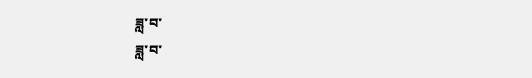ཟླ་བ་
ཟླ་བ་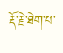རྡོ་རྗེ་ཐེག་པ་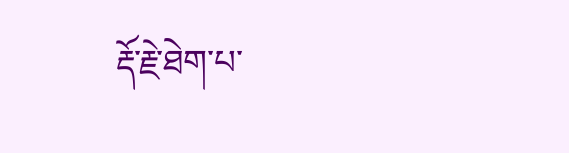རྡོ་རྗེ་ཐེག་པ་